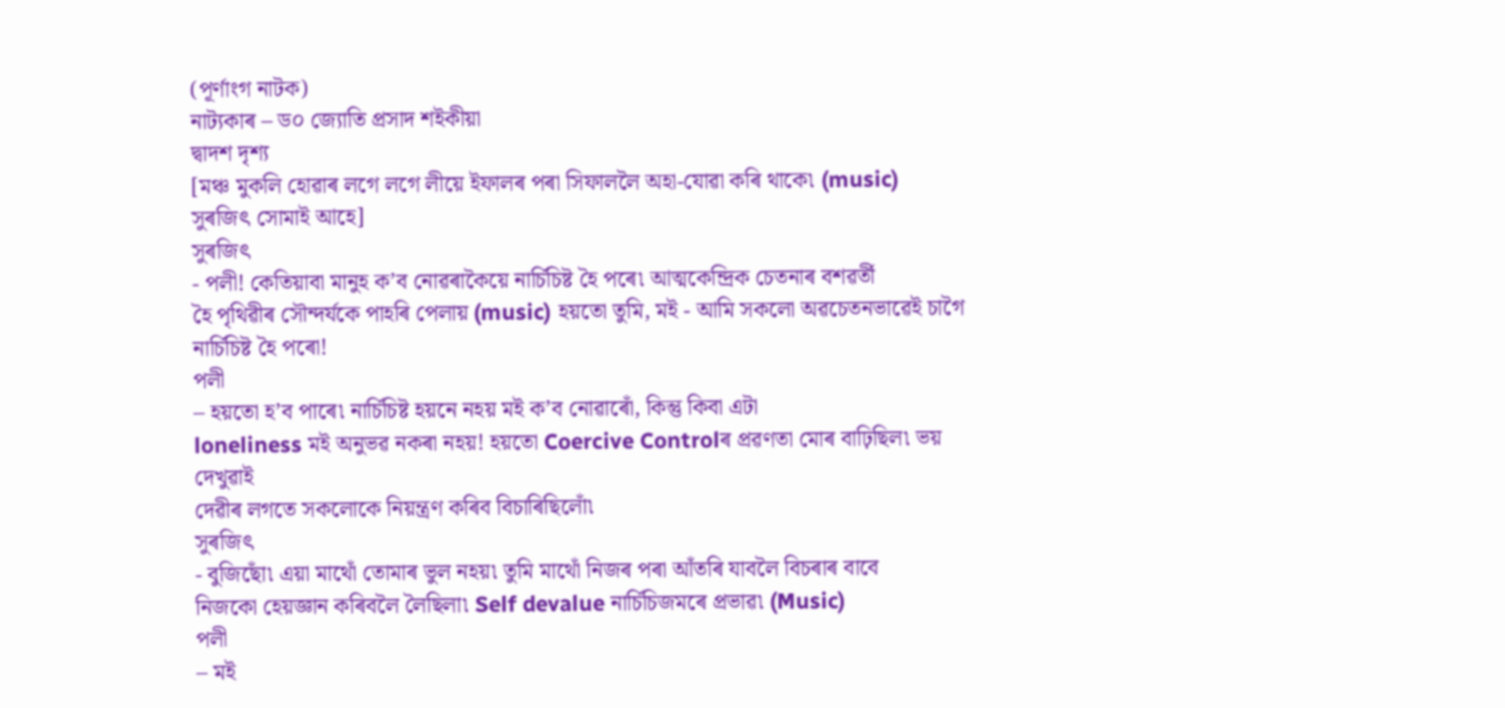(পূৰ্ণাংগ নাটক)
নাট্যকাৰ – ড০ জ্যোতি প্ৰসাদ শইকীয়া
দ্বাদশ দৃশ্য
[মঞ্চ মুকলি হোৱাৰ লগে লগে লীয়ে ইফালৰ পৰা সিফাললৈ অহা-যোৱা কৰি থাকে৷ (music)
সুৰজিৎ সোমাই আহে]
সুৰজিৎ
- পলী! কেতিয়াবা মানুহ ক’ব নোৱৰাকৈয়ে নাৰ্চিচিষ্ট হৈ পৰে৷ আত্মকেন্দ্ৰিক চেতনাৰ বশৱৰ্তী
হৈ পৃথিৱীৰ সৌন্দৰ্যকে পাহৰি পেলায় (music) হয়তো তুমি, মই - আমি সকলো অৱচেতনভাৱেই চাগৈ
নাৰ্চিচিষ্ট হৈ পৰো!
পলী
– হয়তো হ’ব পাৰে৷ নাৰ্চিচিষ্ট হয়নে নহয় মই ক’ব নোৱাৰোঁ, কিন্তু কিবা এটা
loneliness মই অনুভৱ নকৰা নহয়! হয়তো Coercive Controlৰ প্ৰৱণতা মোৰ বাঢ়িছিল৷ ভয় দেখুৱাই
দেৱীৰ লগতে সকলোকে নিয়ন্ত্ৰণ কৰিব বিচাৰিছিলোঁ৷
সুৰজিৎ
- বুজিছোঁ৷ এয়া মাথোঁ তোমাৰ ভুল নহয়৷ তুমি মাথোঁ নিজৰ পৰা আঁতৰি যাবলৈ বিচৰাৰ বাবে
নিজকো হেয়জ্ঞান কৰিবলৈ লৈছিলা৷ Self devalue নাৰ্চিচিজমৰে প্ৰভাৱ৷ (Music)
পলী
– মই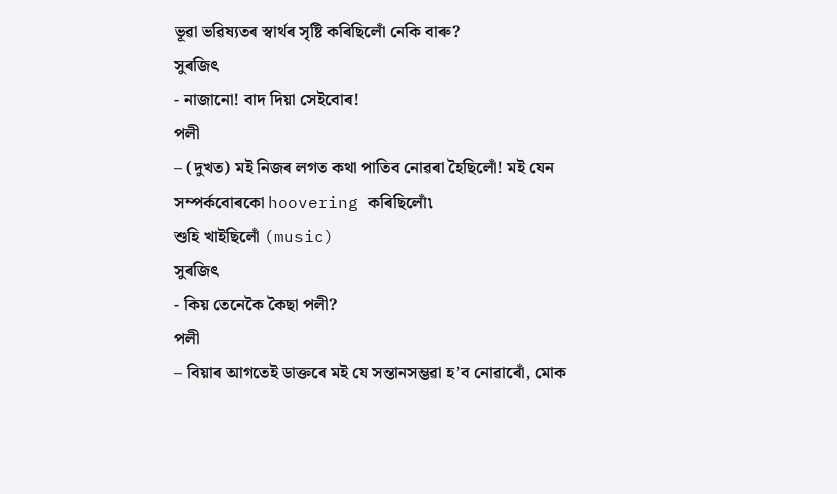ভূৱা ভৱিষ্যতৰ স্বাৰ্থৰ সৃষ্টি কৰিছিলোঁ নেকি বাৰু?
সুৰজিৎ
- নাজানো! বাদ দিয়া সেইবোৰ!
পলী
– (দুখত) মই নিজৰ লগত কথা পাতিব নোৱৰা হৈছিলোঁ! মই যেন সম্পৰ্কবোৰকো hoovering কৰিছিলোঁ৷
শুহি খাইছিলোঁ (music)
সুৰজিৎ
- কিয় তেনেকৈ কৈছা পলী?
পলী
– বিয়াৰ আগতেই ডাক্তৰে মই যে সন্তানসম্ভৱা হ’ব নোৱাৰোঁ, মোক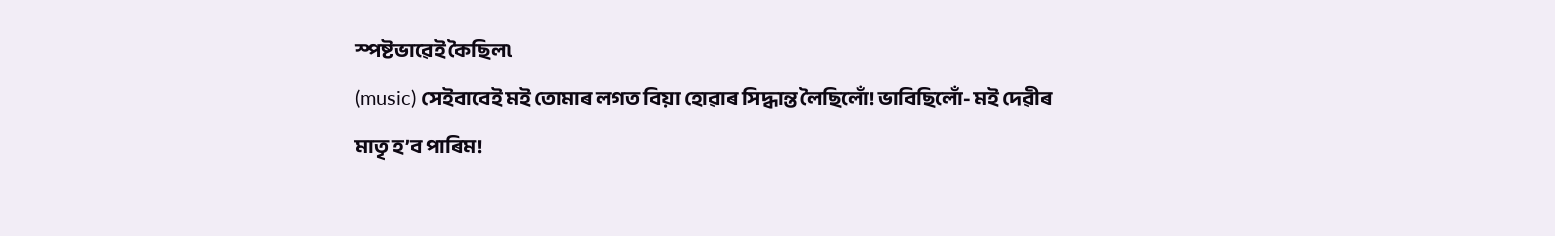স্পষ্টভাৱেই কৈছিল৷
(music) সেইবাবেই মই তোমাৰ লগত বিয়া হোৱাৰ সিদ্ধান্ত লৈছিলোঁ! ভাবিছিলোঁ- মই দেৱীৰ
মাতৃ হ’ব পাৰিম!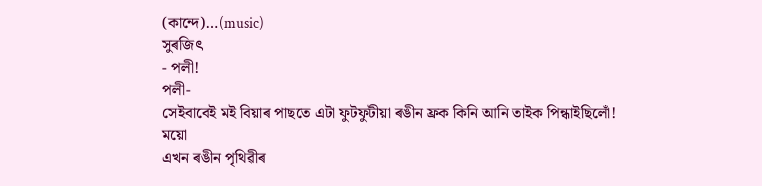(কান্দে)…(music)
সুৰজিৎ
- পলী!
পলী-
সেইবাবেই মই বিয়াৰ পাছতে এটা ফুটফুটীয়া ৰঙীন ফ্ৰক কিনি আনি তাইক পিন্ধাইছিলোঁ! ময়ো
এখন ৰঙীন পৃথিৱীৰ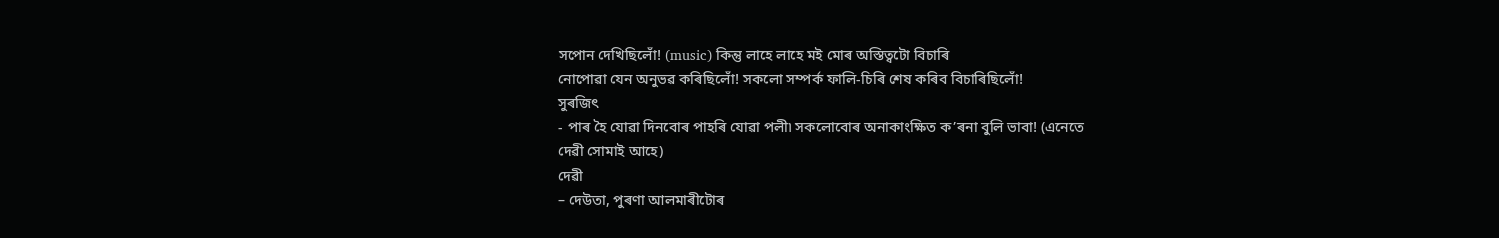সপোন দেখিছিলোঁ! (music) কিন্তু লাহে লাহে মই মোৰ অস্তিত্বটো বিচাৰি
নোপোৱা যেন অনুভৱ কৰিছিলোঁ! সকলো সম্পৰ্ক ফালি-চিৰি শেষ কৰিব বিচাৰিছিলোঁ!
সুৰজিৎ
- পাৰ হৈ যোৱা দিনবোৰ পাহৰি যোৱা পলী৷ সকলোবোৰ অনাকাংক্ষিত ক’ৰনা বুলি ভাবা! (এনেতে
দেৱী সোমাই আহে)
দেৱী
– দেউতা, পুৰণা আলমাৰীটোৰ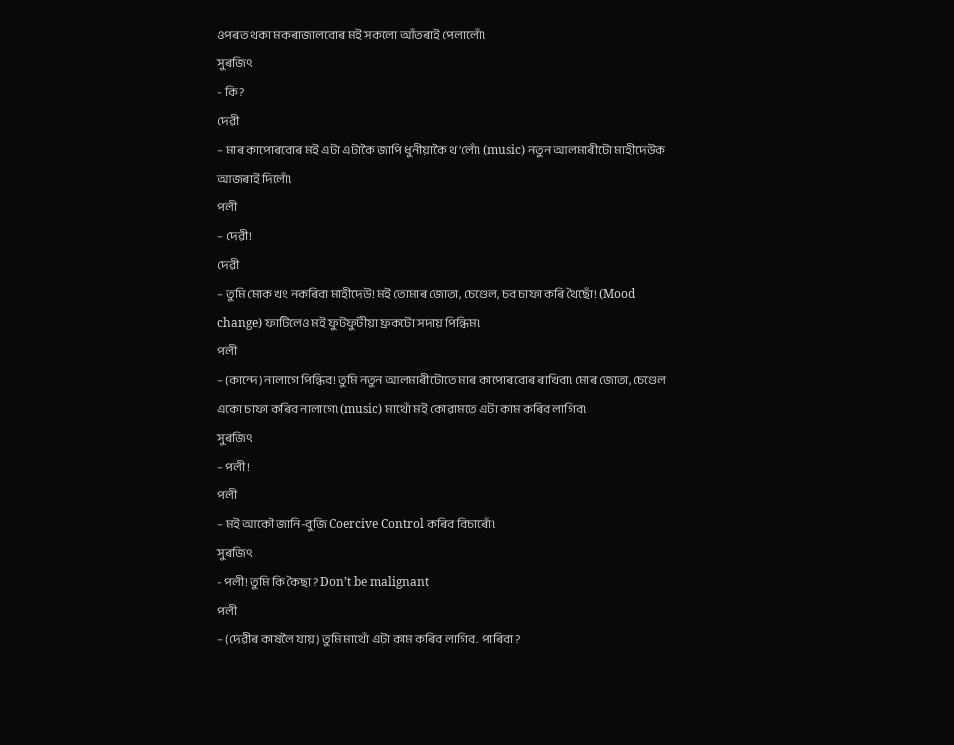ওপৰত থকা মকৰাজালবোৰ মই সকলো আঁতৰাই পেলালোঁ৷
সুৰজিৎ
- কি?
দেৱী
– মাৰ কাপোৰবোৰ মই এটা এটাকৈ জাপি ধুনীয়াকৈ থ’লোঁ৷ (music) নতুন আলমাৰীটো মাহীদেউক
আজৰাই দিলোঁ৷
পলী
– দেৱী!
দেৱী
– তুমি মোক খং নকৰিবা মাহীদেউ! মই তোমাৰ জোতা, চেণ্ডেল, চব চাফা কৰি থৈছোঁ! (Mood
change) ফাটিলেও মই ফুটফুটীয়া ফ্ৰকটো সদায় পিন্ধিম৷
পলী
– (কান্দে) নালাগে পিন্ধিব! তুমি নতুন আলমাৰীটোতে মাৰ কাপোৰবোৰ ৰাখিবা৷ মোৰ জোতা, চেণ্ডেল
একো চাফা কৰিব নালাগে৷ (music) মাথোঁ মই কোৱামতে এটা কাম কৰিব লাগিব৷
সুৰজিৎ
– পলী !
পলী
– মই আকৌ জানি-বুজি Coercive Control কৰিব বিচাৰোঁ৷
সুৰজিৎ
- পলী! তুমি কি কৈছা? Don’t be malignant
পলী
– (দেৱীৰ কাষলৈ যায়) তুমি মাথোঁ এটা কাম কৰিব লাগিব. পাৰিবা?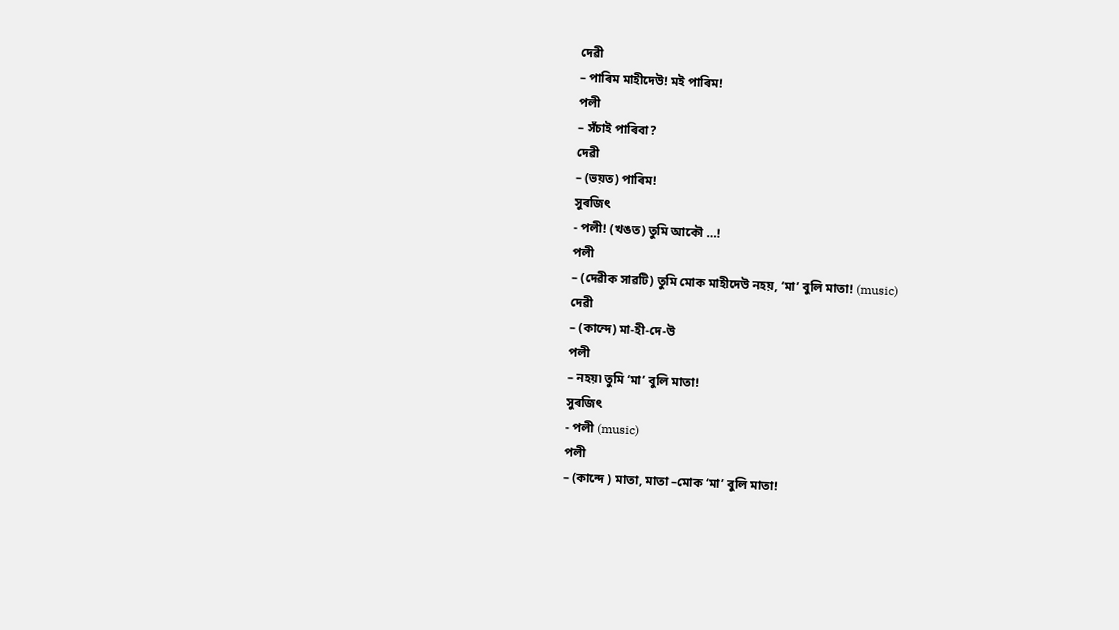দেৱী
– পাৰিম মাহীদেউ! মই পাৰিম!
পলী
– সঁচাই পাৰিবা?
দেৱী
– (ভয়ত) পাৰিম!
সুৰজিৎ
- পলী! (খঙত) তুমি আকৌ …!
পলী
– (দেৱীক সাৱটি) তুমি মোক মাহীদেউ নহয়, ‘মা’ বুলি মাতা! (music)
দেৱী
– (কান্দে) মা-হী-দে-উ
পলী
– নহয়৷ তুমি ‘মা’ বুলি মাতা!
সুৰজিৎ
- পলী (music)
পলী
– (কান্দে ) মাতা, মাতা –মোক ‘মা’ বুলি মাতা!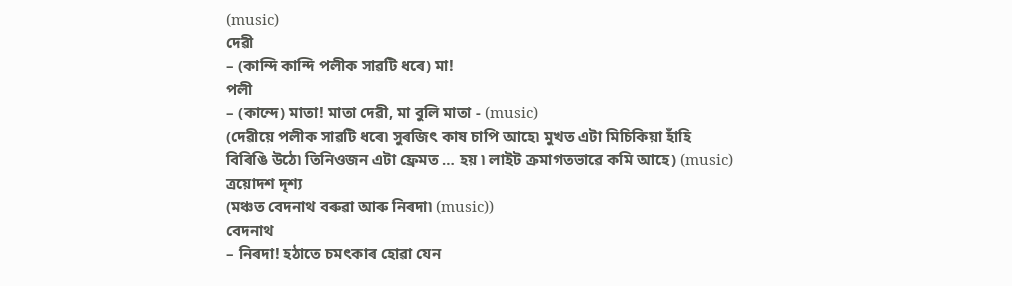(music)
দেৱী
– (কান্দি কান্দি পলীক সাৱটি ধৰে) মা!
পলী
– (কান্দে) মাতা! মাতা দেৱী, মা বুলি মাতা - (music)
(দেৱীয়ে পলীক সাৱটি ধৰে৷ সুৰজিৎ কাষ চাপি আহে৷ মুখত এটা মিচিকিয়া হাঁহি
বিৰিঙি উঠে৷ তিনিওজন এটা ফ্ৰেমত … হয় ৷ লাইট ক্ৰমাগতভাৱে কমি আহে) (music)
ত্ৰয়োদশ দৃশ্য
(মঞ্চত বেদনাথ বৰুৱা আৰু নিৰদা৷ (music))
বেদনাথ
– নিৰদা! হঠাতে চমৎকাৰ হোৱা যেন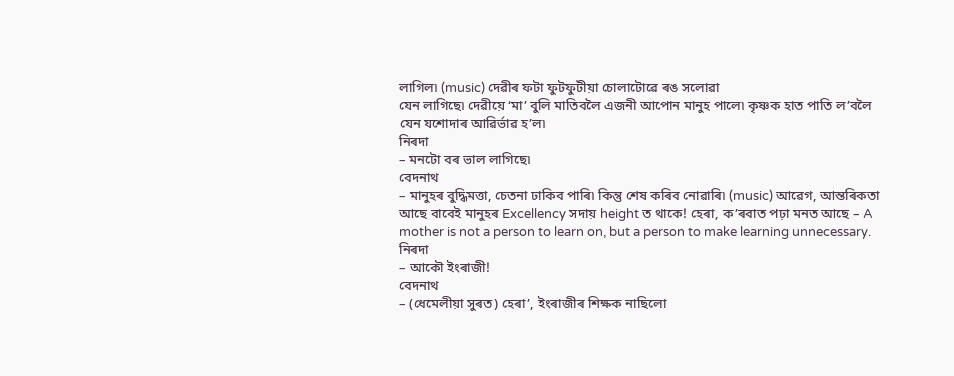লাগিল৷ (music) দেৱীৰ ফটা ফুটফুটীয়া চোলাটোৱে ৰঙ সলোৱা
যেন লাগিছে৷ দেৱীয়ে ‘মা’ বুলি মাতিবলৈ এজনী আপোন মানুহ পালে৷ কৃষ্ণক হাত পাতি ল’বলৈ
যেন যশোদাৰ আৱিৰ্ভাৱ হ’ল৷
নিৰদা
– মনটো বৰ ভাল লাগিছে৷
বেদনাথ
– মানুহৰ বুদ্ধিমত্তা, চেতনা ঢাকিব পাৰি৷ কিন্তু শেষ কৰিব নোৱাৰি৷ (music) আৱেগ, আন্তৰিকতা
আছে বাবেই মানুহৰ Excellency সদায় height ত থাকে! হেৰা, ক’ৰবাত পঢ়া মনত আছে – A
mother is not a person to learn on, but a person to make learning unnecessary.
নিৰদা
– আকৌ ইংৰাজী!
বেদনাথ
– (ধেমেলীয়া সুৰত) হেৰা’, ইংৰাজীৰ শিক্ষক নাছিলো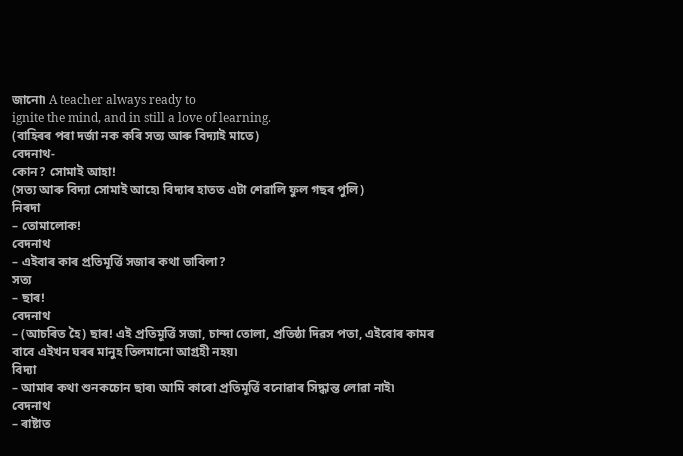জানো৷ A teacher always ready to
ignite the mind, and in still a love of learning.
(বাহিৰৰ পৰা দৰ্জা নক কৰি সত্য আৰু বিদ্যাই মাতে)
বেদনাথ-
কোন? সোমাই আহা!
(সত্য আৰু বিদ্যা সোমাই আহে৷ বিদ্যাৰ হাতত এটা শেৱালি ফুল গছৰ পুলি)
নিৰদা
– তোমালোক!
বেদনাথ
– এইবাৰ কাৰ প্ৰতিমূৰ্ত্তি সজাৰ কথা ভাবিলা?
সত্য
– ছাৰ!
বেদনাথ
– (আচৰিত হৈ) ছাৰ! এই প্ৰতিমূৰ্ত্তি সজা, চান্দা তোলা, প্ৰতিষ্ঠা দিৱস পতা, এইবোৰ কামৰ
বাবে এইখন ঘৰৰ মানুহ তিলমানো আগ্ৰহী নহয়৷
বিদ্যা
– আমাৰ কথা শুনকচোন ছাৰ৷ আমি কাৰো প্ৰতিমূৰ্ত্তি বনোৱাৰ সিদ্ধান্ত লোৱা নাই৷
বেদনাথ
– ৰাষ্টাত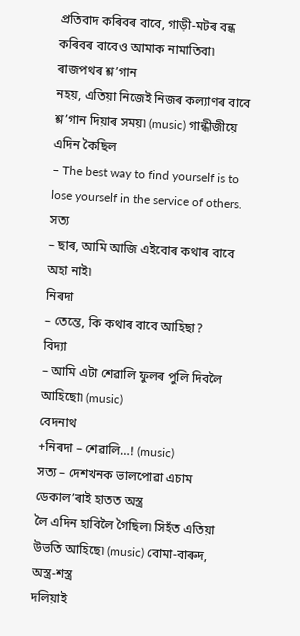প্ৰতিবাদ কৰিবৰ বাবে, গাড়ী-মটৰ বন্ধ কৰিবৰ বাবেও আমাক নামাতিবা৷ ৰাজপথৰ শ্ল’গান
নহয়, এতিয়া নিজেই নিজৰ কল্যাণৰ বাবে শ্ল’গান দিয়াৰ সময়৷ (music) গান্ধীজীয়ে এদিন কৈছিল
– The best way to find yourself is to lose yourself in the service of others.
সত্য
– ছাৰ, আমি আজি এইবোৰ কথাৰ বাবে অহা নাই৷
নিৰদা
– তেন্তে, কি কথাৰ বাবে আহিছা?
বিদ্যা
– আমি এটা শেৱালি ফুলৰ পুলি দিবলৈ আহিছো৷ (music)
বেদনাথ
+নিৰদা – শেৱালি…! (music)
সত্য – দেশখনক ভালপোৱা এচাম ডেকাল’ৰাই হাতত অস্ত্ৰ
লৈ এদিন হাবিলৈ গৈছিল৷ সিহঁত এতিয়া উভতি আহিছে৷ (music) বোমা-বাৰুদ, অস্ত্ৰ-শস্ত্ৰ
দলিয়াই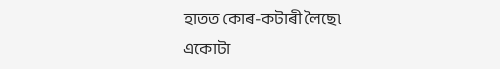হাতত কোৰ-কটাৰী লৈছে৷
একোটা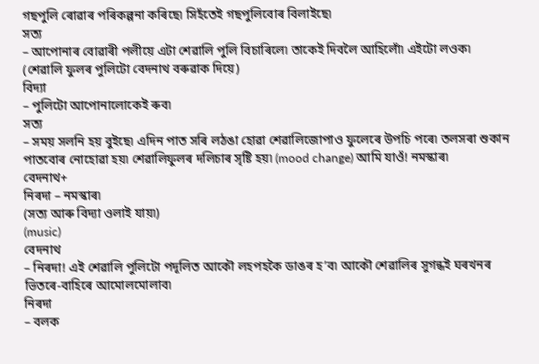গছপুলি ৰোৱাৰ পৰিকল্পনা কৰিছে৷ সিহঁতেই গছপুলিবোৰ বিলাইছে৷
সত্য
– আপোনাৰ বোৱাৰী পলীয়ে এটা শেৱালি পুলি বিচাৰিলে৷ তাকেই দিবলৈ আহিলোঁ৷ এইটো লওক৷
(শেৱালি ফুলৰ পুলিটো বেদনাথ বৰুৱাক দিয়ে)
বিদ্যা
– পুলিটো আপোনালোকেই ৰুব৷
সত্য
– সময় সলনি হয় বুইছে৷ এদিন পাত সৰি লঠঙা হোৱা শেৱালিজোপাও ফুলেৰে উপচি পৰে৷ তলসৰা শুকান
পাতবোৰ নোহোৱা হয়৷ শেৱালিফুলৰ দলিচাৰ সৃষ্টি হয়৷ (mood change) আমি যাওঁ! নমস্কাৰ৷
বেদনাথ+
নিৰদা – নমস্কাৰ৷
(সত্য আৰু বিদ্যা ওলাই যায়৷)
(music)
বেদনাথ
– নিৰদা! এই শেৱালি পুলিটো পদূলিত আকৌ লহপহকৈ ডাঙৰ হ’ব৷ আকৌ শেৱালিৰ সুগন্ধই ঘৰখনৰ
ভিতৰে-বাহিৰে আমোলমোলাব৷
নিৰদা
– বলক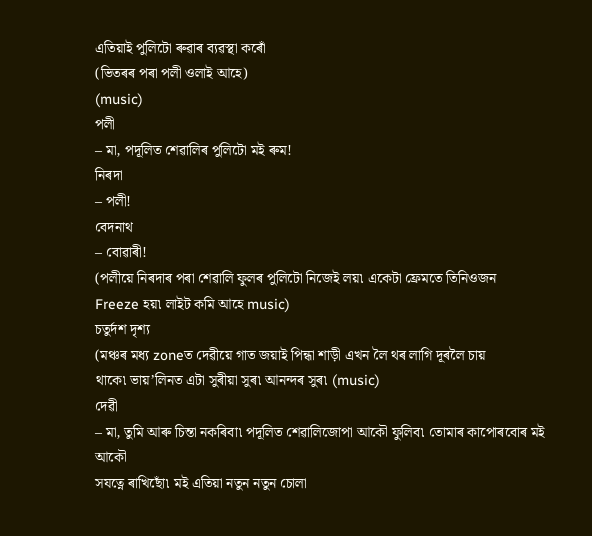এতিয়াই পুলিটো ৰুৱাৰ ব্যৱস্থা কৰোঁ
(ভিতৰৰ পৰা পলী ওলাই আহে)
(music)
পলী
– মা, পদূলিত শেৱালিৰ পুলিটো মই ৰুম!
নিৰদা
– পলী!
বেদনাথ
– বোৱাৰী!
(পলীয়ে নিৰদাৰ পৰা শেৱালি ফুলৰ পুলিটো নিজেই লয়৷ একেটা ফ্ৰেমতে তিনিওজন
Freeze হয়৷ লাইট কমি আহে music)
চতুৰ্দশ দৃশ্য
(মঞ্চৰ মধ্য zoneত দেৱীয়ে গাত জয়াই পিন্ধা শাড়ী এখন লৈ থৰ লাগি দূৰলৈ চায়
থাকে৷ ভায়’লিনত এটা সুৰীয়া সুৰ৷ আনন্দৰ সুৰ৷ (music)
দেৱী
– মা, তুমি আৰু চিন্তা নকৰিবা৷ পদূলিত শেৱালিজোপা আকৌ ফুলিব৷ তোমাৰ কাপোৰবোৰ মই আকৌ
সযত্নে ৰাখিছোঁ৷ মই এতিয়া নতুন নতুন চোলা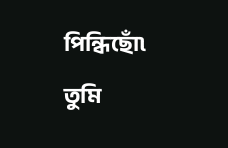পিন্ধিছোঁ৷ তুমি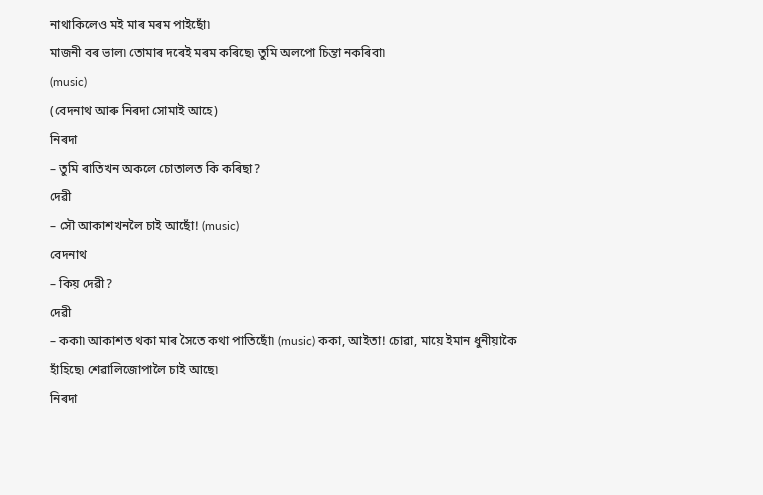নাথাকিলেও মই মাৰ মৰম পাইছোঁ৷
মাজনী বৰ ভাল৷ তোমাৰ দৰেই মৰম কৰিছে৷ তুমি অলপো চিন্তা নকৰিবা৷
(music)
(বেদনাথ আৰু নিৰদা সোমাই আহে)
নিৰদা
– তুমি ৰাতিখন অকলে চোতালত কি কৰিছা?
দেৱী
– সৌ আকাশখনলৈ চাই আছোঁ! (music)
বেদনাথ
– কিয় দেৱী?
দেৱী
– ককা৷ আকাশত থকা মাৰ সৈতে কথা পাতিছোঁ৷ (music) ককা, আইতা! চোৱা, মায়ে ইমান ধুনীয়াকৈ
হাঁহিছে৷ শেৱালিজোপালৈ চাই আছে৷
নিৰদা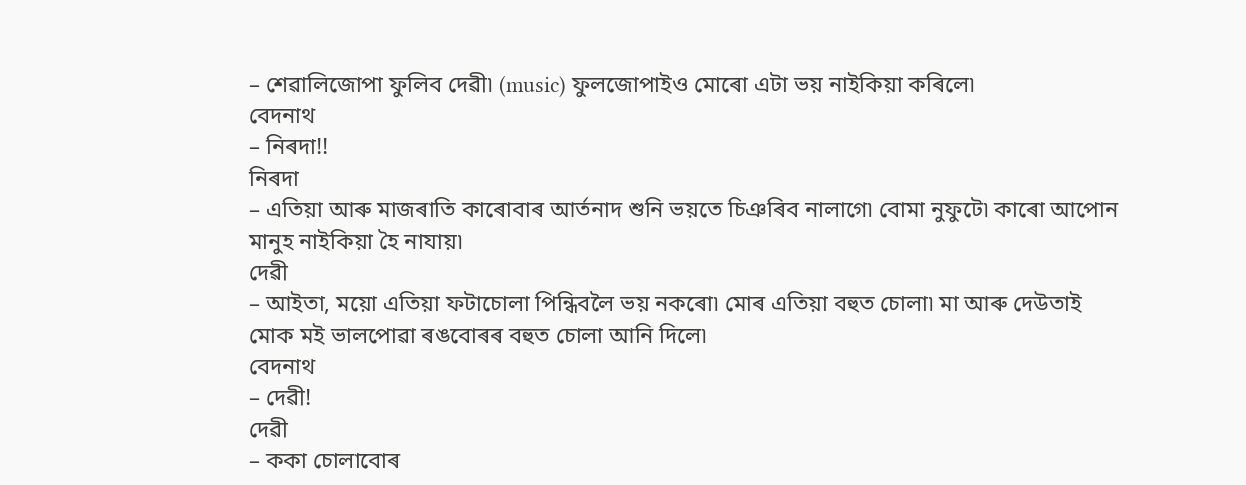– শেৱালিজোপা ফুলিব দেৱী৷ (music) ফুলজোপাইও মোৰো এটা ভয় নাইকিয়া কৰিলে৷
বেদনাথ
– নিৰদা!!
নিৰদা
– এতিয়া আৰু মাজৰাতি কাৰোবাৰ আৰ্তনাদ শুনি ভয়তে চিঞৰিব নালাগে৷ বোমা নুফুটে৷ কাৰো আপোন
মানুহ নাইকিয়া হৈ নাযায়৷
দেৱী
– আইতা, ময়ো এতিয়া ফটাচোলা পিন্ধিবলৈ ভয় নকৰো৷ মোৰ এতিয়া বহুত চোলা৷ মা আৰু দেউতাই
মোক মই ভালপোৱা ৰঙবোৰৰ বহুত চোলা আনি দিলে৷
বেদনাথ
– দেৱী!
দেৱী
– ককা চোলাবোৰ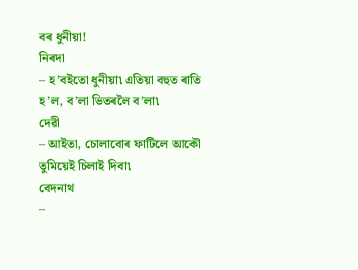বৰ ধুনীয়া!
নিৰদা
– হ’বইতো ধুনীয়া৷ এতিয়া বহুত ৰাতি হ’ল, ব’লা ভিতৰলৈ ব’লা৷
দেৱী
– আইতা, চোলাবোৰ ফাটিলে আকৌ তুমিয়েই চিলাই দিবা৷
বেদনাথ
–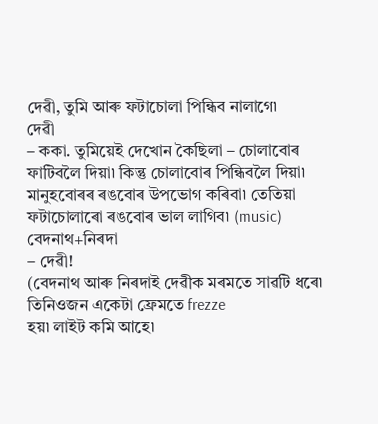দেৱী, তুমি আৰু ফটাচোলা পিন্ধিব নালাগে৷
দেৱী
– ককা. তুমিয়েই দেখোন কৈছিলা – চোলাবোৰ ফাটিবলৈ দিয়া৷ কিন্তু চোলাবোৰ পিন্ধিবলৈ দিয়া৷
মানুহবোৰৰ ৰঙবোৰ উপভোগ কৰিবা৷ তেতিয়া ফটাচোলাৰো ৰঙবোৰ ভাল লাগিব৷ (music)
বেদনাথ+নিৰদা
– দেৱী!
(বেদনাথ আৰু নিৰদাই দেৱীক মৰমতে সাৱটি ধৰে৷ তিনিওজন একেটা ফ্ৰেমতে frezze
হয়৷ লাইট কমি আহে৷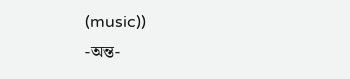(music))
-অন্ত-